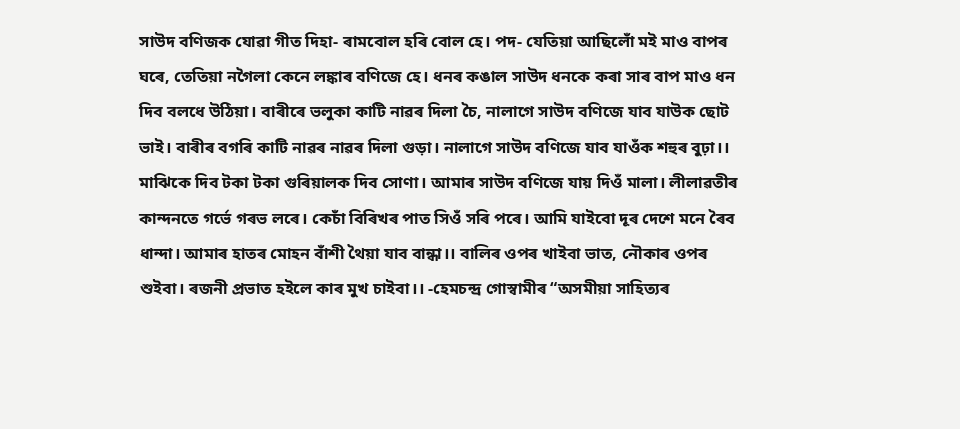সাউদ বণিজক যোৱা গীত দিহা- ৰামবোল হৰি বোল হে। পদ- যেতিয়া আছিলোঁ মই মাও বাপৰ ঘৰে, তেতিয়া নগৈলা কেনে লঙ্কাৰ বণিজে হে। ধনৰ কঙাল সাউদ ধনকে কৰা সাৰ বাপ মাও ধন দিব বলধে উঠিয়া। বাৰীৰে ভলুকা কাটি নাৱৰ দিলা চৈ, নালাগে সাউদ বণিজে যাব যাউক ছোট ভাই। বাৰীৰ বগৰি কাটি নাৱৰ নাৱৰ দিলা গুড়া। নালাগে সাউদ বণিজে যাব যাওঁক শহুৰ বুঢ়া।। মাঝিকে দিব টকা টকা গুৰিয়ালক দিব সোণা। আমাৰ সাউদ বণিজে যায় দিওঁ মালা। লীলাৱতীৰ কান্দনতে গৰ্ভে গৰভ লৰে। কেচাঁ বিৰিখৰ পাত সিওঁ সৰি পৰে। আমি যাইবো দূৰ দেশে মনে ৰৈব ধান্দা। আমাৰ হাতৰ মোহন বাঁশী থৈয়া যাব বান্ধা।। বালিৰ ওপৰ খাইবা ভাত, নৌকাৰ ওপৰ শুইবা। ৰজনী প্ৰভাত হইলে কাৰ মুখ চাইবা।। -হেমচন্দ্ৰ গোস্বামীৰ “অসমীয়া সাহিত্যৰ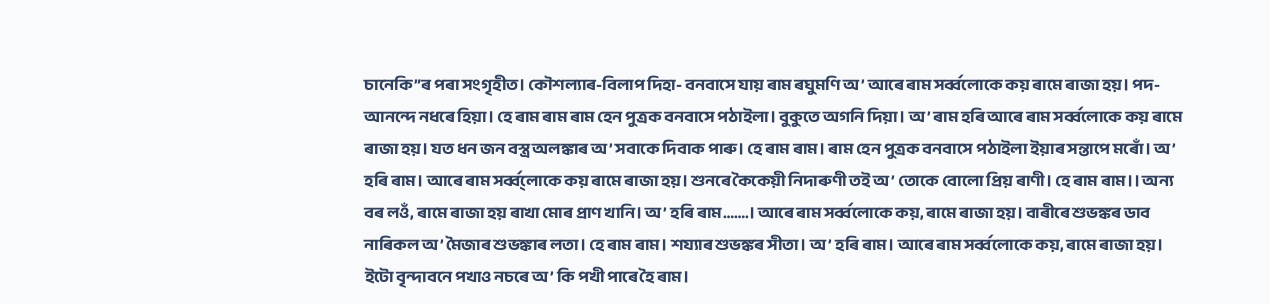চানেকি”ৰ পৰা সংগৃহীত। কৌশল্যাৰ-বিলাপ দিহা- বনবাসে যায় ৰাম ৰঘুমণি অ’ আৰে ৰাম সৰ্ব্বলোকে কয় ৰামে ৰাজা হয়। পদ- আনন্দে নধৰে হিয়া। হে ৰাম ৰাম ৰাম হেন পুত্ৰক বনবাসে পঠাইলা। বুকুতে অগনি দিয়া। অ’ ৰাম হৰি আৰে ৰাম সৰ্ব্বলোকে কয় ৰামে ৰাজা হয়। যত ধন জন বস্ত্ৰ অলঙ্কাৰ অ’ সবাকে দিবাক পাৰু। হে ৰাম ৰাম। ৰাম হেন পুত্ৰক বনবাসে পঠাইলা ইয়াৰ সন্তাপে মৰোঁ। অ’ হৰি ৰাম। আৰে ৰাম সৰ্ব্ব্লোকে কয় ৰামে ৰাজা হয়। শুনৰে কৈকেয়ী নিদাৰুণী তই অ’ তোকে বোলো প্ৰিয় ৰাণী। হে ৰাম ৰাম।। অন্য বৰ লওঁ, ৰামে ৰাজা হয় ৰাখা মোৰ প্ৰাণ খানি। অ’ হৰি ৰাম…….। আৰে ৰাম সৰ্ব্বলোকে কয়, ৰামে ৰাজা হয়। বাৰীৰে শুভঙ্কৰ ডাব নাৰিকল অ’ মৈজাৰ শুভঙ্কাৰ লতা। হে ৰাম ৰাম। শয্যাৰ শুভঙ্কৰ সীতা। অ’ হৰি ৰাম। আৰে ৰাম সৰ্ব্বলোকে কয়, ৰামে ৰাজা হয়। ইটো বৃন্দাবনে পখাও নচৰে অ’ কি পখী পাৰে হৈ ৰাম।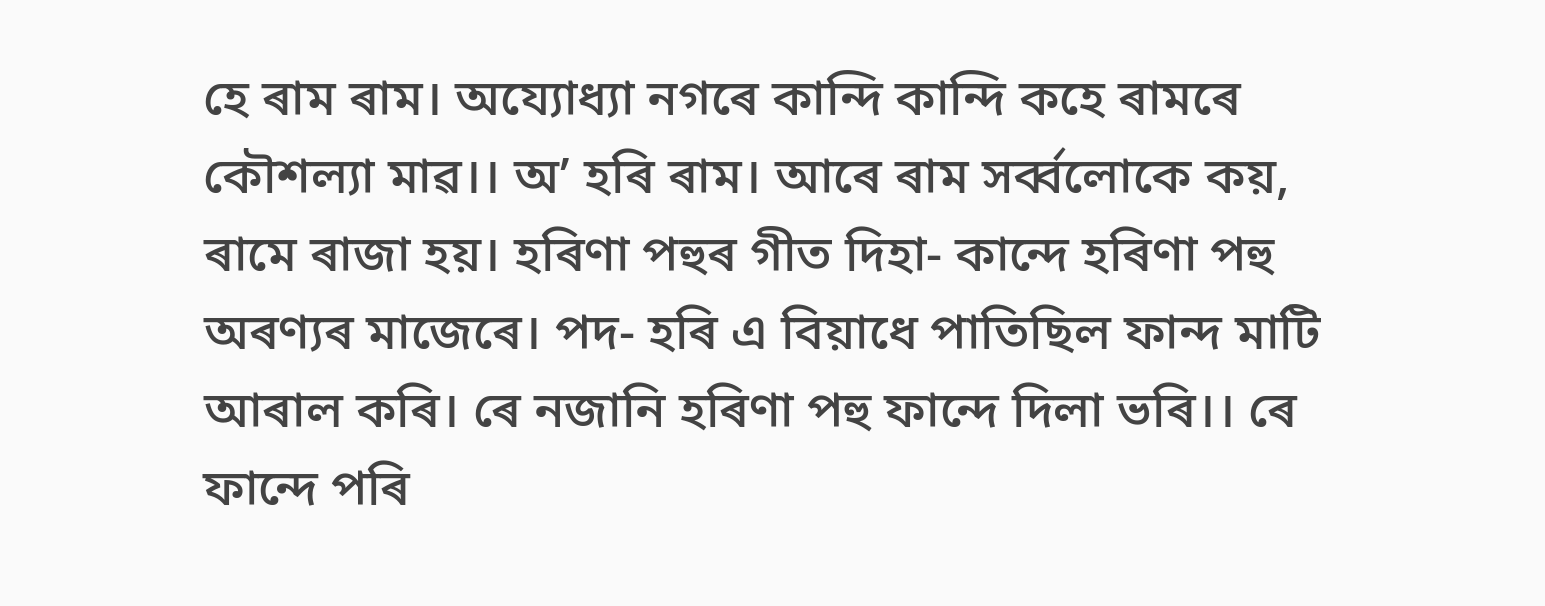হে ৰাম ৰাম। অয্যোধ্যা নগৰে কান্দি কান্দি কহে ৰামৰে কৌশল্যা মাৱ।। অ’ হৰি ৰাম। আৰে ৰাম সৰ্ব্বলোকে কয়, ৰামে ৰাজা হয়। হৰিণা পহুৰ গীত দিহা- কান্দে হৰিণা পহু অৰণ্যৰ মাজেৰে। পদ- হৰি এ বিয়াধে পাতিছিল ফান্দ মাটি আৰাল কৰি। ৰে নজানি হৰিণা পহু ফান্দে দিলা ভৰি।। ৰে ফান্দে পৰি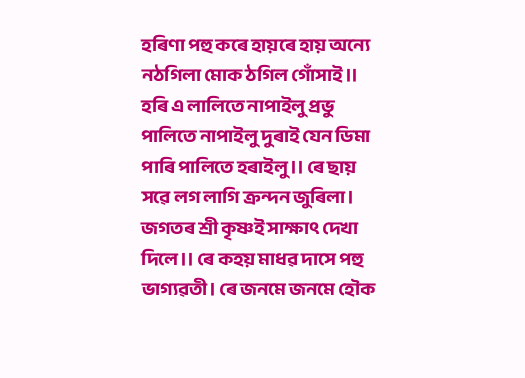হৰিণা পহু কৰে হায়ৰে হায় অন্যে নঠগিলা মোক ঠগিল গোঁসাই।। হৰি এ লালিতে নাপাইলু প্ৰভু পালিতে নাপাইলু দুৰাই যেন ডিমা পাৰি পালিতে হৰাইলু।। ৰে ছায় সৱে লগ লাগি ক্ৰন্দন জুৰিলা। জগতৰ শ্ৰী কৃষ্ণই সাক্ষাৎ দেখা দিলে।। ৰে কহয় মাধৱ দাসে পহু ভাগ্যৱতী। ৰে জনমে জনমে হৌক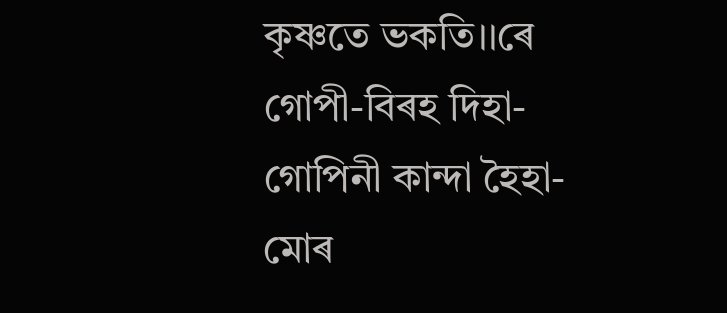কৃষ্ণতে ভকতি।।ৰে গোপী-বিৰহ দিহা- গোপিনী কান্দা হৈহা-মোৰ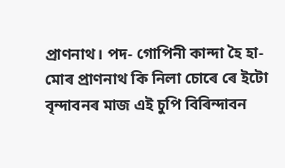প্ৰাণনাথ। পদ- গোপিনী কান্দা হৈ হা-মোৰ প্ৰাণনাথ কি নিলা চোৰে ৰে ইটো বৃন্দাবনৰ মাজ এই চুপি বিৰিন্দাবন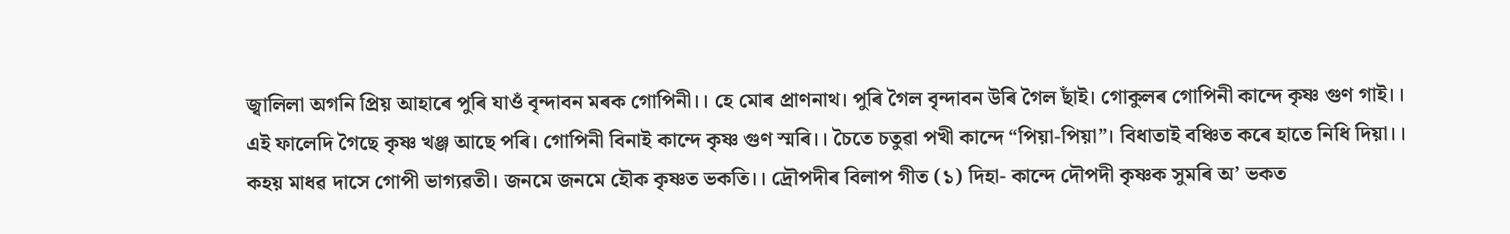জ্বালিলা অগনি প্ৰিয় আহাৰে পুৰি যাওঁ বৃন্দাবন মৰক গোপিনী।। হে মোৰ প্ৰাণনাথ। পুৰি গৈল বৃন্দাবন উৰি গৈল ছাঁই। গোকুলৰ গোপিনী কান্দে কৃষ্ণ গুণ গাই।। এই ফালেদি গৈছে কৃষ্ণ খঞ্জ আছে পৰি। গোপিনী বিনাই কান্দে কৃষ্ণ গুণ স্মৰি।। চৈতে চতুৱা পখী কান্দে “পিয়া-পিয়া”। বিধাতাই বঞ্চিত কৰে হাতে নিধি দিয়া।। কহয় মাধৱ দাসে গোপী ভাগ্যৱতী। জনমে জনমে হৌক কৃষ্ণত ভকতি।। দ্ৰৌপদীৰ বিলাপ গীত (১) দিহা- কান্দে দৌপদী কৃষ্ণক সুমৰি অ’ ভকত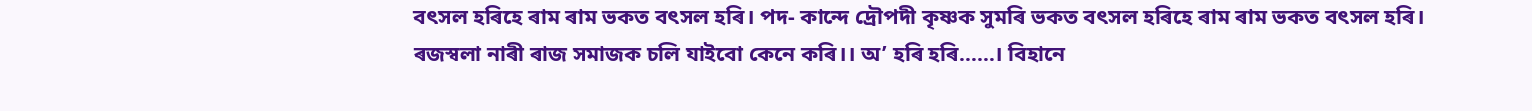বৎসল হৰিহে ৰাম ৰাম ভকত বৎসল হৰি। পদ- কান্দে দ্ৰৌপদী কৃষ্ণক সুমৰি ভকত বৎসল হৰিহে ৰাম ৰাম ভকত বৎসল হৰি। ৰজস্বলা নাৰী ৰাজ সমাজক চলি যাইবো কেনে কৰি।। অ’ হৰি হৰি……। বিহানে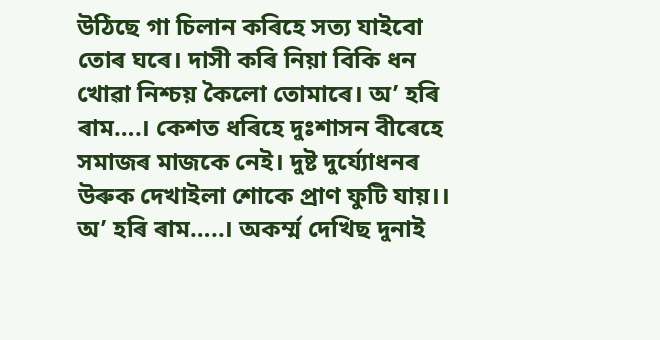উঠিছে গা চিলান কৰিহে সত্য যাইবো তোৰ ঘৰে। দাসী কৰি নিয়া বিকি ধন খোৱা নিশ্চয় কৈলো তোমাৰে। অ’ হৰি ৰাম….। কেশত ধৰিহে দুঃশাসন বীৰেহে সমাজৰ মাজকে নেই। দুষ্ট দুৰ্য্যোধনৰ উৰুক দেখাইলা শোকে প্ৰাণ ফুটি যায়।। অ’ হৰি ৰাম…..। অকৰ্ম্ম দেখিছ দুনাই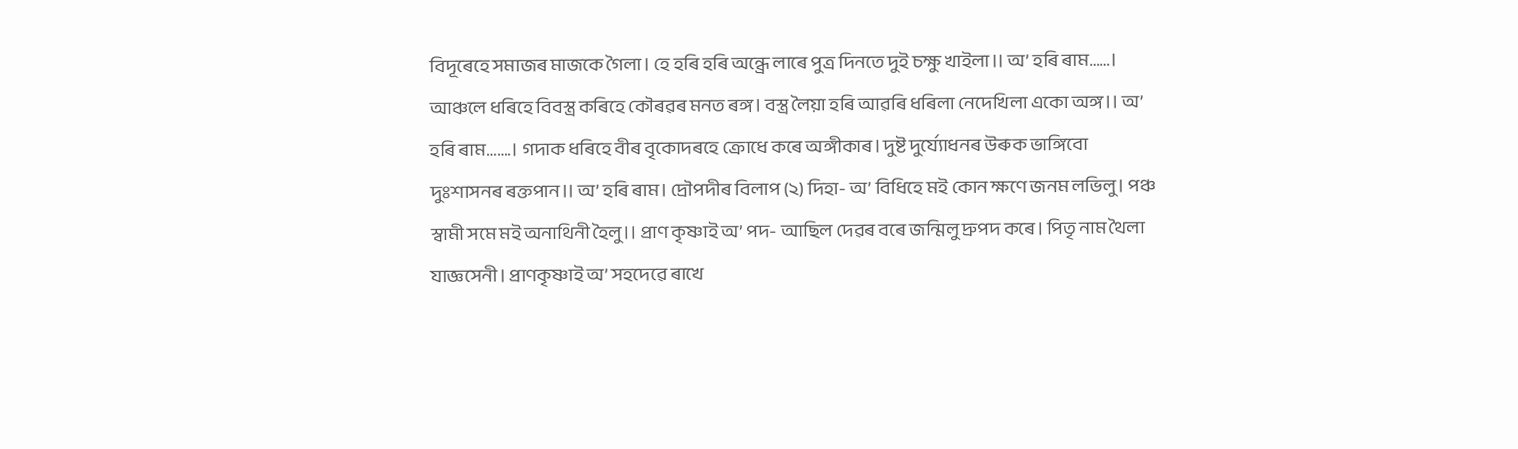বিদূৰেহে সমাজৰ মাজকে গৈলা। হে হৰি হৰি অন্ধ্ৰে লাৰে পুত্ৰ দিনতে দুই চক্ষু খাইলা।। অ’ হৰি ৰাম……। আঞ্চলে ধৰিহে বিবস্ত্ৰ কৰিহে কৌৰৱৰ মনত ৰঙ্গ। বস্ত্ৰ লৈয়া হৰি আৱৰি ধৰিলা নেদেখিলা একো অঙ্গ।। অ’ হৰি ৰাম…….। গদাক ধৰিহে বীৰ বৃকোদৰহে ক্ৰোধে কৰে অঙ্গীকাৰ। দুষ্ট দুৰ্য্যোধনৰ উৰুক ভাঙ্গিবো দুঃশাসনৰ ৰক্তপান।। অ’ হৰি ৰাম। দ্ৰৌপদীৰ বিলাপ (২) দিহা- অ’ বিধিহে মই কোন ক্ষণে জনম লভিলু। পঞ্চ স্বামী সমে মই অনাথিনী হৈলু।। প্ৰাণ কৃষ্ণাই অ’ পদ- আছিল দেৱৰ বৰে জন্মিলু দ্ৰুপদ কৰে। পিতৃ নাম থৈলা যাজ্ঞসেনী। প্ৰাণকৃষ্ণাই অ’ সহদেৱে ৰাখে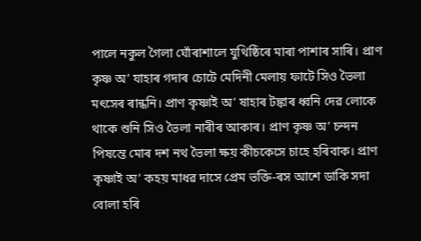পালে নকুল গৈলা ঘোঁৰাশালে যুথিষ্ঠিৰে মাৰা পাশাৰ সাৰি। প্ৰাণ কৃষ্ণ অ’ যাহাৰ গদাৰ চোটে মেদিনী মেলায় ফাটে সিও ভৈলা মৎসেৰ ৰান্ধনি। প্ৰাণ কৃষ্ণাই অ’ ষাহাৰ টঙ্কাৰ ধ্বনি দেৱ লোকে থাকে শুনি সিও ভৈলা নাৰীৰ আকাৰ। প্ৰাণ কৃষ্ণ অ’ চন্দন পিষন্তে মোৰ দশ নথ ভৈলা ক্ষয় কীচকেসে চাহে হৰিবাক। প্ৰাণ কৃষ্ণাই অ’ কহয় মাধৱ দাসে প্ৰেম ভক্তি-ৰস আশে ডাকি সদা বোলা হৰি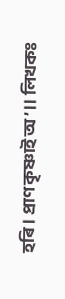হৰি। প্ৰাণ কৃষ্ণাই অ’।। লিখকঃ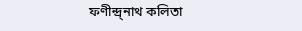ফণীন্দ্ৰ্নাথ কলিতা